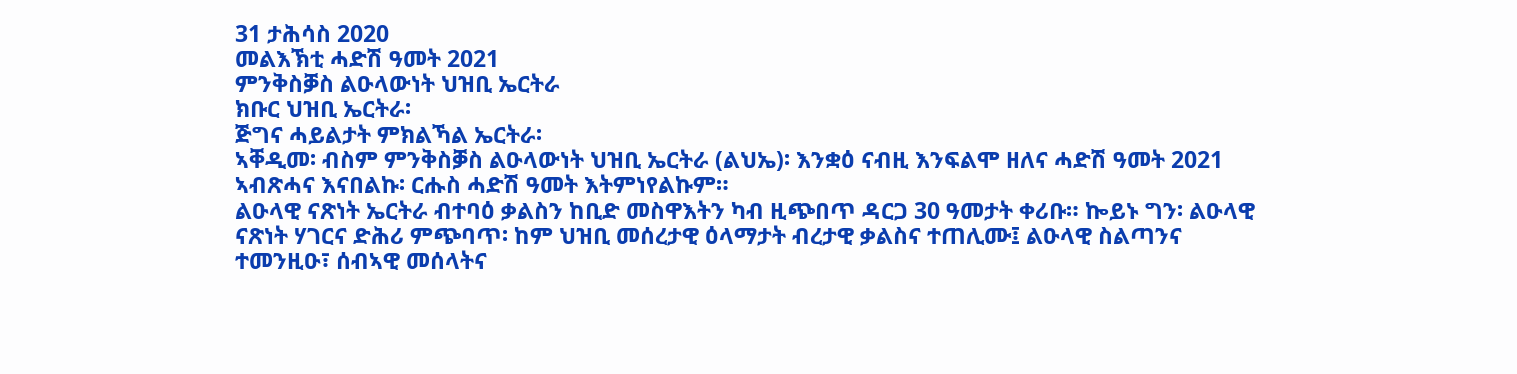31 ታሕሳስ 2020
መልእኽቲ ሓድሽ ዓመት 2021
ምንቅስቓስ ልዑላውነት ህዝቢ ኤርትራ
ክቡር ህዝቢ ኤርትራ፡
ጅግና ሓይልታት ምክልኻል ኤርትራ፡
ኣቐዲመ፡ ብስም ምንቅስቓስ ልዑላውነት ህዝቢ ኤርትራ (ልህኤ)፡ እንቋዕ ናብዚ እንፍልሞ ዘለና ሓድሽ ዓመት 2021 ኣብጽሓና እናበልኩ፡ ርሑስ ሓድሽ ዓመት እትምነየልኩም።
ልዑላዊ ናጽነት ኤርትራ ብተባዕ ቃልስን ከቢድ መስዋእትን ካብ ዚጭበጥ ዳርጋ 30 ዓመታት ቀሪቡ። ኰይኑ ግን፡ ልዑላዊ ናጽነት ሃገርና ድሕሪ ምጭባጥ፡ ከም ህዝቢ መሰረታዊ ዕላማታት ብረታዊ ቃልስና ተጠሊሙ፤ ልዑላዊ ስልጣንና ተመንዚዑ፣ ሰብኣዊ መሰላትና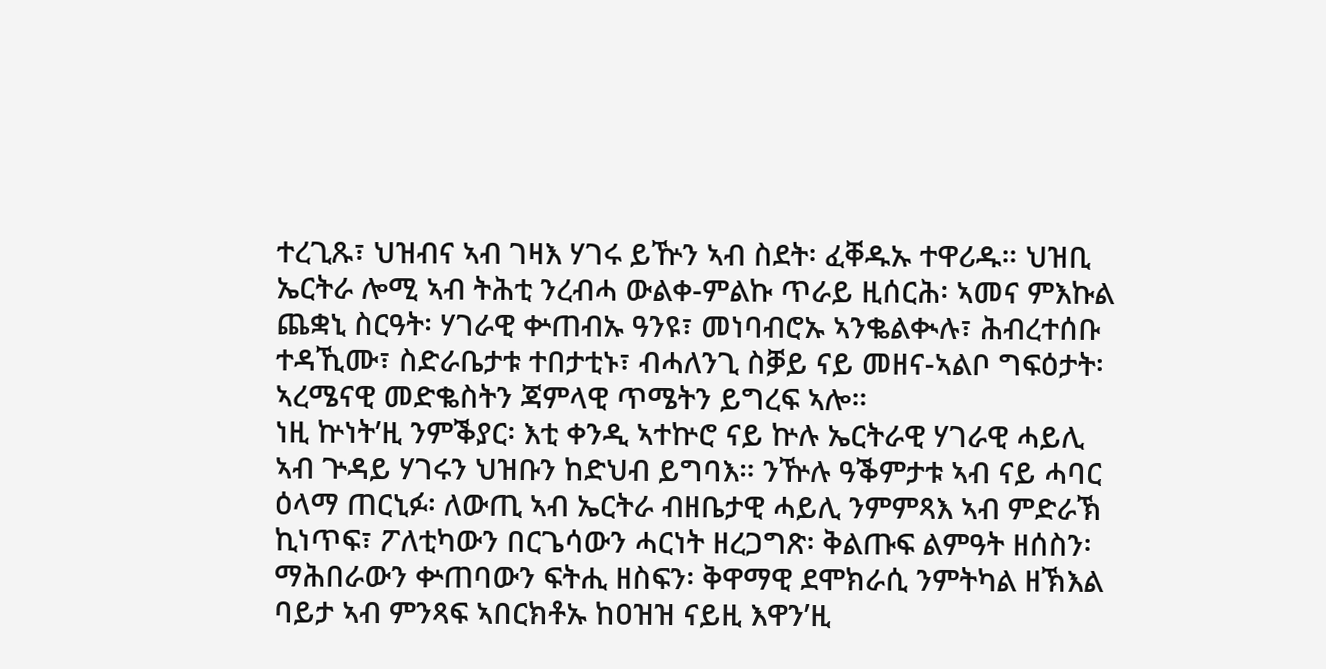ተረጊጹ፣ ህዝብና ኣብ ገዛእ ሃገሩ ይዅን ኣብ ስደት፡ ፈቐዱኡ ተዋሪዱ። ህዝቢ ኤርትራ ሎሚ ኣብ ትሕቲ ንረብሓ ውልቀ-ምልኩ ጥራይ ዚሰርሕ፡ ኣመና ምእኩል ጨቋኒ ስርዓት፡ ሃገራዊ ቍጠብኡ ዓንዩ፣ መነባብሮኡ ኣንቈልቊሉ፣ ሕብረተሰቡ ተዳኺሙ፣ ስድራቤታቱ ተበታቲኑ፣ ብሓለንጊ ስቓይ ናይ መዘና-ኣልቦ ግፍዕታት፡ ኣረሜናዊ መድቈስትን ጃምላዊ ጥሜትን ይግረፍ ኣሎ።
ነዚ ኵነት’ዚ ንምቕያር፡ እቲ ቀንዲ ኣተኵሮ ናይ ኵሉ ኤርትራዊ ሃገራዊ ሓይሊ ኣብ ጕዳይ ሃገሩን ህዝቡን ከድህብ ይግባእ። ንዅሉ ዓቕምታቱ ኣብ ናይ ሓባር ዕላማ ጠርኒፉ፡ ለውጢ ኣብ ኤርትራ ብዘቤታዊ ሓይሊ ንምምጻእ ኣብ ምድራኽ ኪነጥፍ፣ ፖለቲካውን በርጌሳውን ሓርነት ዘረጋግጽ፡ ቅልጡፍ ልምዓት ዘሰስን፡ ማሕበራውን ቍጠባውን ፍትሒ ዘስፍን፡ ቅዋማዊ ደሞክራሲ ንምትካል ዘኽእል ባይታ ኣብ ምንጻፍ ኣበርክቶኡ ከዐዝዝ ናይዚ እዋን’ዚ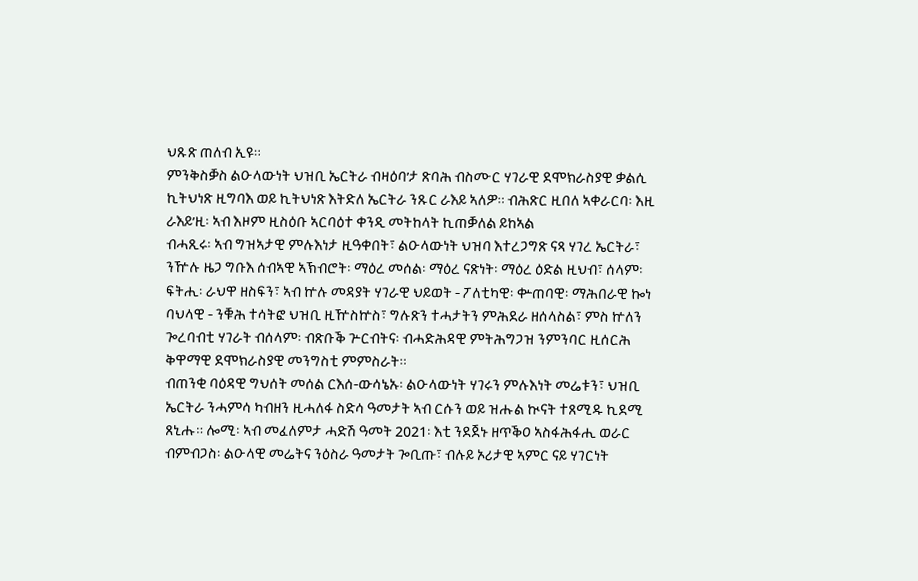ህጹጽ ጠለብ ኢዩ።
ምንቅስቓስ ልዑላውነት ህዝቢ ኤርትራ ብዛዕባ’ታ ጽባሕ ብስሙር ሃገራዊ ደሞክራስያዊ ቃልሲ ኪትህነጽ ዚግባእ ወይ ኪትህነጽ እትድለ ኤርትራ ንጹር ራእይ ኣለዎ። ብሕጽር ዚበለ ኣቀራርባ፡ እዚ ራእይ’ዚ፡ ኣብ እዞም ዚስዕቡ ኣርባዕተ ቀንዲ መትከላት ኪጠቓለል ይከኣል
ብሓጺሩ፡ ኣብ ግዝኣታዊ ምሉእነታ ዚዓቀበት፣ ልዑላውነት ህዝባ እተረጋግጽ ናጻ ሃገረ ኤርትራ፣ ንዅሉ ዜጋ ግቡእ ሰብኣዊ ኣኽብሮት፡ ማዕረ መሰል፡ ማዕረ ናጽነት፡ ማዕረ ዕድል ዚህብ፣ ሰላም፡ ፍትሒ፡ ራህዋ ዘስፍን፣ ኣብ ኵሉ መዳያት ሃገራዊ ህይወት - ፖለቲካዊ፡ ቍጠባዊ፡ ማሕበራዊ ኰነ ባህላዊ - ንቑሕ ተሳትፎ ህዝቢ ዚዅስኵስ፣ ግሉጽን ተሓታትን ምሕደራ ዘሰላስል፣ ምስ ኵለን ጐረባብቲ ሃገራት ብሰላም፡ ብጽቡቕ ጕርብትና፡ ብሓድሕዳዊ ምትሕግጋዝ ንምንባር ዚሰርሕ ቅዋማዊ ደሞክራስያዊ መንግስቲ ምምስራት።
ብጠንቂ ባዕዳዊ ግህሰት መሰል ርእሰ-ውሳኔኡ፡ ልዑላውነት ሃገሩን ምሉእነት መሬቱን፣ ህዝቢ ኤርትራ ንሓምሳ ካብዘን ዚሓለፋ ስድሳ ዓመታት ኣብ ርሱን ወይ ዝሑል ኲናት ተጸሚዱ ኪደሚ ጸኒሑ። ሎሚ፡ ኣብ መፈለምታ ሓድሽ ዓመት 2021፡ እቲ ንደጀኑ ዘጥቕዐ ኣስፋሕፋሒ ወራር ብምብጋስ፡ ልዑላዊ መሬትና ንዕስራ ዓመታት ጐቢጡ፣ ብሉይ ኦሪታዊ ኣምር ናይ ሃገርነት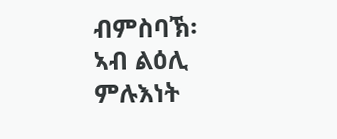ብምስባኽ፡ ኣብ ልዕሊ ምሉእነት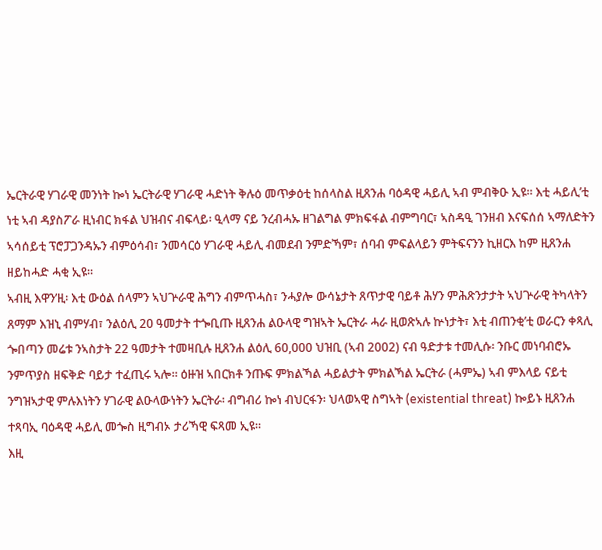ኤርትራዊ ሃገራዊ መንነት ኰነ ኤርትራዊ ሃገራዊ ሓድነት ቅሉዕ መጥቃዕቲ ከሰላስል ዚጸንሐ ባዕዳዊ ሓይሊ ኣብ ምብቅዑ ኢዩ። እቲ ሓይሊ’ቲ ነቲ ኣብ ዳያስፖራ ዚነብር ክፋል ህዝብና ብፍላይ፡ ዒላማ ናይ ንረብሓኡ ዘገልግል ምክፍፋል ብምግባር፣ ኣስዳዒ ገንዘብ እናፍሰሰ ኣማለድትን ኣሳሰይቲ ፕሮፓጋንዳኡን ብምዕሳብ፣ ንመሳርዕ ሃገራዊ ሓይሊ ብመደብ ንምድኻም፣ ሰባብ ምፍልላይን ምትፍናንን ኪዘርእ ከም ዚጸንሐ ዘይከሓድ ሓቂ ኢዩ።
ኣብዚ እዋን’ዚ፡ እቲ ውዕል ሰላምን ኣህጕራዊ ሕግን ብምጥሓስ፣ ንሓያሎ ውሳኔታት ጸጥታዊ ባይቶ ሕሃን ምሕጽንታታት ኣህጕራዊ ትካላትን ጸማም እዝኒ ብምሃብ፣ ንልዕሊ 20 ዓመታት ተጐቢጡ ዚጸንሐ ልዑላዊ ግዝኣት ኤርትራ ሓራ ዚወጽኣሉ ኵነታት፣ እቲ ብጠንቂ’ቲ ወራርን ቀጻሊ ጐበጣን መሬቱ ንኣስታት 22 ዓመታት ተመዛቢሉ ዚጸንሐ ልዕሊ 60,000 ህዝቢ (ኣብ 2002) ናብ ዓድታቱ ተመሊሱ፡ ንቡር መነባብሮኡ ንምጥያስ ዘፍቅድ ባይታ ተፈጢሩ ኣሎ። ዕዙዝ ኣበርክቶ ንጡፍ ምክልኻል ሓይልታት ምክልኻል ኤርትራ (ሓምኤ) ኣብ ምእላይ ናይቲ ንግዝኣታዊ ምሉእነትን ሃገራዊ ልዑላውነትን ኤርትራ፡ ብግብሪ ኰነ ብህርፋን፡ ህላወኣዊ ስግኣት (existential threat) ኰይኑ ዚጸንሐ ተጻባኢ ባዕዳዊ ሓይሊ መጐስ ዚግብኦ ታሪኻዊ ፍጻመ ኢዩ።
እዚ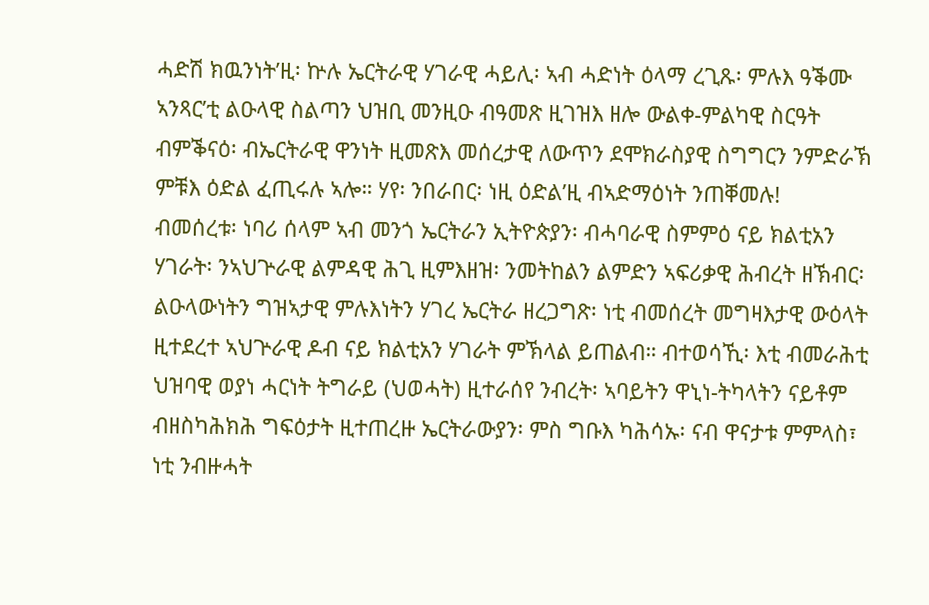ሓድሽ ክዉንነት’ዚ፡ ኵሉ ኤርትራዊ ሃገራዊ ሓይሊ፡ ኣብ ሓድነት ዕላማ ረጊጹ፡ ምሉእ ዓቕሙ ኣንጻር’ቲ ልዑላዊ ስልጣን ህዝቢ መንዚዑ ብዓመጽ ዚገዝእ ዘሎ ውልቀ-ምልካዊ ስርዓት ብምቕናዕ፡ ብኤርትራዊ ዋንነት ዚመጽእ መሰረታዊ ለውጥን ደሞክራስያዊ ስግግርን ንምድራኽ ምቹእ ዕድል ፈጢሩሉ ኣሎ። ሃየ፡ ንበራበር፡ ነዚ ዕድል’ዚ ብኣድማዕነት ንጠቐመሉ!
ብመሰረቱ፡ ነባሪ ሰላም ኣብ መንጎ ኤርትራን ኢትዮጵያን፡ ብሓባራዊ ስምምዕ ናይ ክልቲአን ሃገራት፡ ንኣህጕራዊ ልምዳዊ ሕጊ ዚምእዘዝ፡ ንመትከልን ልምድን ኣፍሪቃዊ ሕብረት ዘኽብር፡ ልዑላውነትን ግዝኣታዊ ምሉእነትን ሃገረ ኤርትራ ዘረጋግጽ፡ ነቲ ብመሰረት መግዛእታዊ ውዕላት ዚተደረተ ኣህጕራዊ ዶብ ናይ ክልቲአን ሃገራት ምኽላል ይጠልብ። ብተወሳኺ፡ እቲ ብመራሕቲ ህዝባዊ ወያነ ሓርነት ትግራይ (ህወሓት) ዚተራሰየ ንብረት፡ ኣባይትን ዋኒነ-ትካላትን ናይቶም ብዘስካሕክሕ ግፍዕታት ዚተጠረዙ ኤርትራውያን፡ ምስ ግቡእ ካሕሳኡ፡ ናብ ዋናታቱ ምምላስ፣ ነቲ ንብዙሓት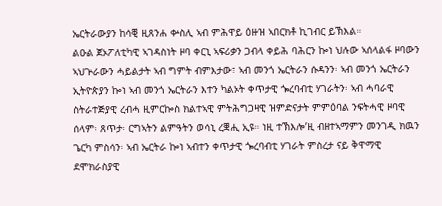ኤርትራውያን ከሳቒ ዚጸንሐ ቍስሊ ኣብ ምሕዋይ ዕዙዝ ኣበርክቶ ኪገብር ይኽእል።
ልዑል ጀኦፖለቲካዊ ኣገዳስነት ዞባ ቀርኒ ኣፍሪቃን ጋብላ ቀይሕ ባሕርን ኰነ ህሉው ኣሰላልፋ ዞባውን ኣህጕራውን ሓይልታት ኣብ ግምት ብምእታው፣ ኣብ መንጎ ኤርትራን ሱዳንን፡ ኣብ መንጎ ኤርትራን ኢትዮጵያን ኰነ ኣብ መንጎ ኤርትራን እተን ካልኦት ቀጥታዊ ጐረባብቲ ሃገራትን፡ ኣብ ሓባራዊ ስትራተጅያዊ ረብሓ ዚምርኰስ ክልተኣዊ ምትሕግጋዛዊ ዝምድናታት ምምዕባል ንፍትሓዊ ዞባዊ ሰላም፡ ጸጥታ፡ ርግኣትን ልምዓትን ወሳኒ ረቛሒ ኢዩ። ነዚ ተኽእሎ’ዚ ብዘተኣማምን መንገዲ ክዉን ጌርካ ምስሳን፡ ኣብ ኤርትራ ኰነ ኣብተን ቀጥታዊ ጐረባብቲ ሃገራት ምስረታ ናይ ቅዋማዊ ደሞክራስያዊ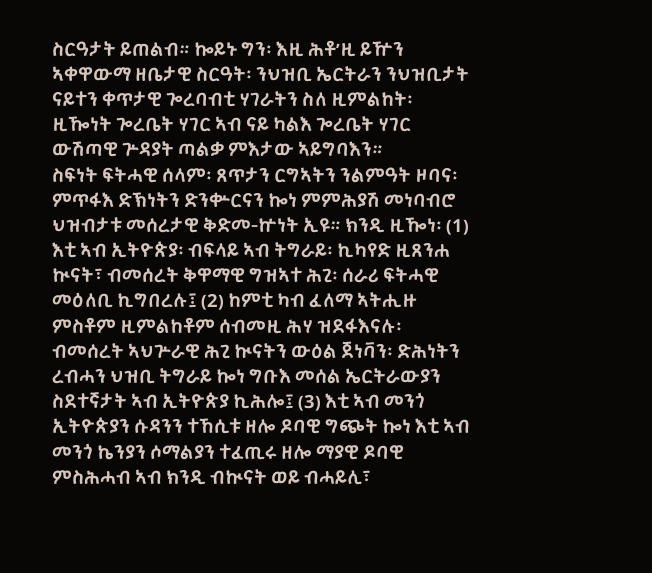ስርዓታት ይጠልብ። ኰይኑ ግን፡ እዚ ሕቶ’ዚ ይዅን ኣቀዋውማ ዘቤታዊ ስርዓት፡ ንህዝቢ ኤርትራን ንህዝቢታት ናይተን ቀጥታዊ ጐረባብቲ ሃገራትን ስለ ዚምልከት፡ ዚዀነት ጐረቤት ሃገር ኣብ ናይ ካልእ ጐረቤት ሃገር ውሽጣዊ ጕዳያት ጣልቃ ምእታው ኣይግባእን።
ስፍነት ፍትሓዊ ሰላም፡ ጸጥታን ርግኣትን ንልምዓት ዞባና፡ ምጥፋእ ድኽነትን ድንቍርናን ኰነ ምምሕያሽ መነባብሮ ህዝብታቱ መሰረታዊ ቅድመ-ኵነት ኢዩ። ክንዲ ዚዀነ፡ (1) እቲ ኣብ ኢትዮጵያ፡ ብፍላይ ኣብ ትግራይ፡ ኪካየድ ዚጸንሐ ኲናት፣ ብመሰረት ቅዋማዊ ግዝኣተ ሕጊ፡ ሰራሪ ፍትሓዊ መዕለቢ ኪግበረሉ፤ (2) ከምቲ ካብ ፈለማ ኣትሒዙ ምስቶም ዚምልከቶም ሰብመዚ ሕሃ ዝደፋእናሉ፡ ብመሰረት ኣህጕራዊ ሕጊ ኲናትን ውዕል ጀነቫን፡ ድሕነትን ረብሓን ህዝቢ ትግራይ ኰነ ግቡእ መሰል ኤርትራውያን ስደተኛታት ኣብ ኢትዮጵያ ኪሕሎ፤ (3) እቲ ኣብ መንጎ ኢትዮጵያን ሱዳንን ተኸሲቱ ዘሎ ዶባዊ ግጭት ኰነ እቲ ኣብ መንጎ ኬንያን ሶማልያን ተፈጢሩ ዘሎ ማያዊ ዶባዊ ምስሕሓብ ኣብ ክንዲ ብኲናት ወይ ብሓይሊ፣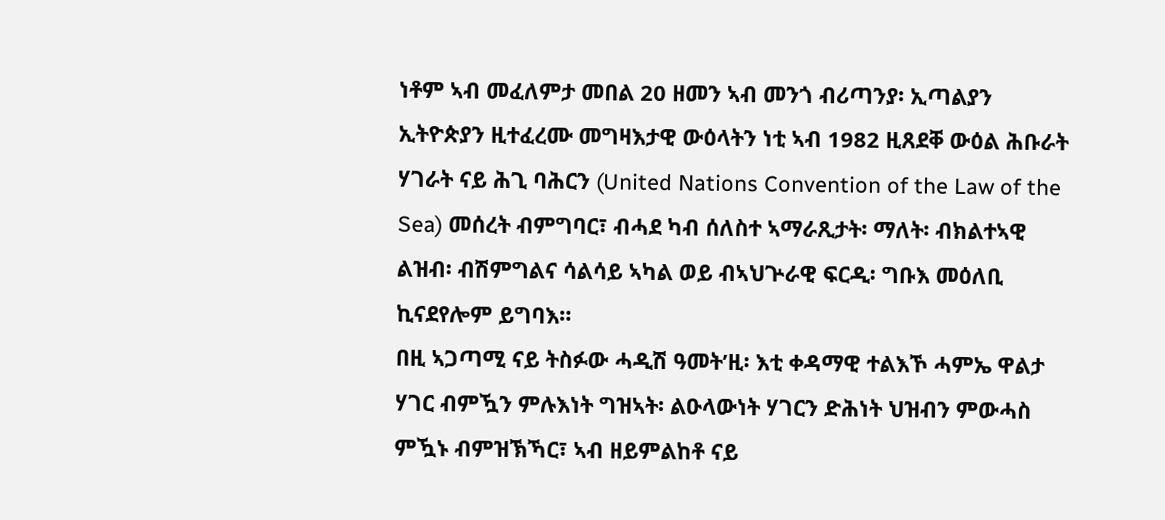ነቶም ኣብ መፈለምታ መበል 20 ዘመን ኣብ መንጎ ብሪጣንያ፡ ኢጣልያን ኢትዮጵያን ዚተፈረሙ መግዛእታዊ ውዕላትን ነቲ ኣብ 1982 ዚጸደቐ ውዕል ሕቡራት ሃገራት ናይ ሕጊ ባሕርን (United Nations Convention of the Law of the Sea) መሰረት ብምግባር፣ ብሓደ ካብ ሰለስተ ኣማራጺታት፡ ማለት፡ ብክልተኣዊ ልዝብ፡ ብሽምግልና ሳልሳይ ኣካል ወይ ብኣህጕራዊ ፍርዲ፡ ግቡእ መዕለቢ ኪናደየሎም ይግባእ።
በዚ ኣጋጣሚ ናይ ትስፉው ሓዲሽ ዓመት’ዚ፡ እቲ ቀዳማዊ ተልእኾ ሓምኤ ዋልታ ሃገር ብምዃን ምሉእነት ግዝኣት፡ ልዑላውነት ሃገርን ድሕነት ህዝብን ምውሓስ ምዃኑ ብምዝኽኻር፣ ኣብ ዘይምልከቶ ናይ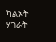ካልኦት ሃገራት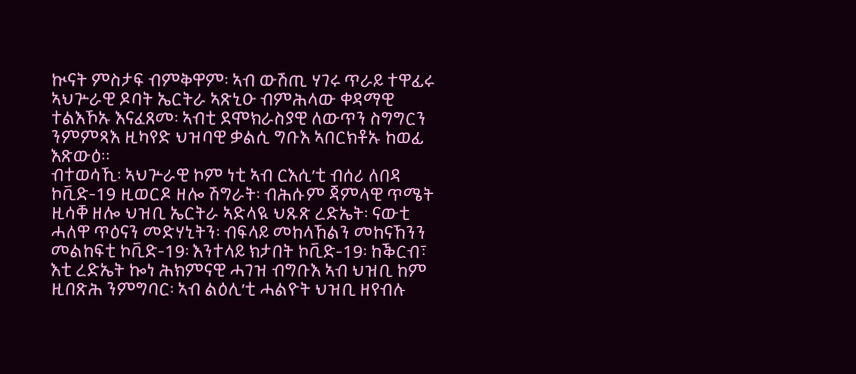ኲናት ምስታፍ ብምቅዋም፡ ኣብ ውሽጢ ሃገሩ ጥራይ ተዋፊሩ ኣህጕራዊ ዶባት ኤርትራ ኣጽኒዑ ብምሕላው ቀዳማዊ ተልእኾኡ እናፈጸመ፡ ኣብቲ ደሞክራስያዊ ለውጥን ስግግርን ንምምጻእ ዚካየድ ህዝባዊ ቃልሲ ግቡእ ኣበርክቶኡ ከወፊ እጽውዕ።
ብተወሳኺ፡ ኣህጕራዊ ኮም ነቲ ኣብ ርእሲ’ቲ ብሰሪ ለበዳ ኮቪድ-19 ዚወርዶ ዘሎ ሽግራት፡ ብሕሱም ጃምላዊ ጥሜት ዚሳቐ ዘሎ ህዝቢ ኤርትራ ኣድላዪ ህጹጽ ረድኤት፡ ናውቲ ሓለዋ ጥዕናን መድሃኒትን፡ ብፍላይ መከላኸልን መከናኸንን መልከፍቲ ኮቪድ-19፡ እንተላይ ክታበት ኮቪድ-19፡ ከቕርብ፣ እቲ ረድኤት ኰነ ሕክምናዊ ሓገዝ ብግቡእ ኣብ ህዝቢ ከም ዚበጽሕ ንምግባር፡ ኣብ ልዕሊ’ቲ ሓልዮት ህዝቢ ዘየብሉ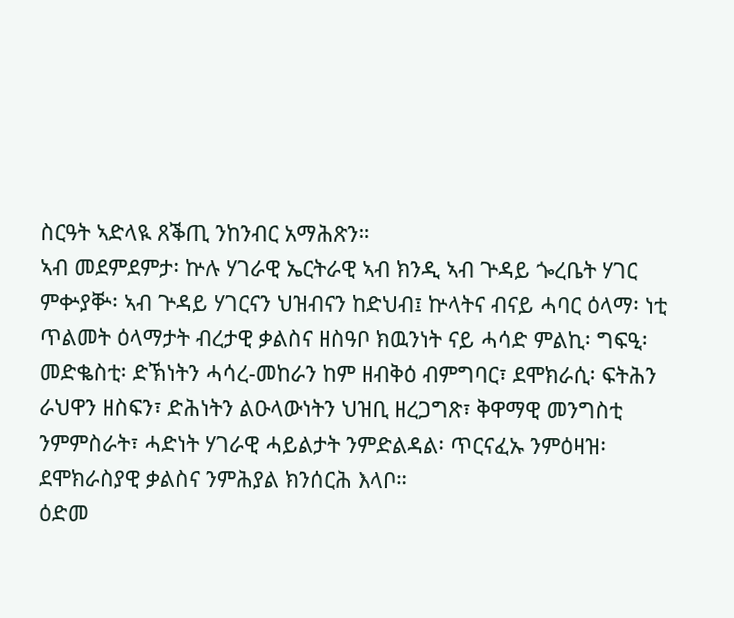ስርዓት ኣድላዪ ጸቕጢ ንከንብር አማሕጽን።
ኣብ መደምደምታ፡ ኵሉ ሃገራዊ ኤርትራዊ ኣብ ክንዲ ኣብ ጕዳይ ጐረቤት ሃገር ምቍያቝ፡ ኣብ ጕዳይ ሃገርናን ህዝብናን ከድህብ፤ ኵላትና ብናይ ሓባር ዕላማ፡ ነቲ ጥልመት ዕላማታት ብረታዊ ቃልስና ዘስዓቦ ክዉንነት ናይ ሓሳድ ምልኪ፡ ግፍዒ፡ መድቈስቲ፡ ድኽነትን ሓሳረ-መከራን ከም ዘብቅዕ ብምግባር፣ ደሞክራሲ፡ ፍትሕን ራህዋን ዘስፍን፣ ድሕነትን ልዑላውነትን ህዝቢ ዘረጋግጽ፣ ቅዋማዊ መንግስቲ ንምምስራት፣ ሓድነት ሃገራዊ ሓይልታት ንምድልዳል፡ ጥርናፈኡ ንምዕዛዝ፡ ደሞክራስያዊ ቃልስና ንምሕያል ክንሰርሕ እላቦ።
ዕድመ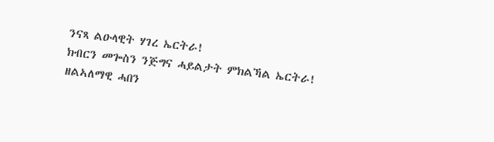ንናጻ ልዑላዊት ሃገረ ኤርትራ!
ክብርን መጐስን ንጅግና ሓይልታት ምክልኻል ኤርትራ!
ዘልኣለማዊ ሓበን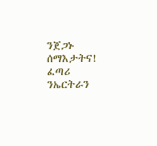ንጀጋኑ ሰማእታትና!
ፈጣሪ ንኤርትራን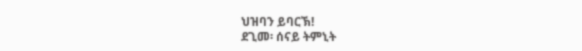ህዝባን ይባርኽ!
ደጊመ፡ ሰናይ ትምኒት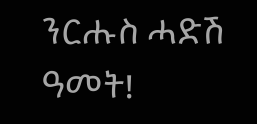ንርሑስ ሓድሽ ዓመት!